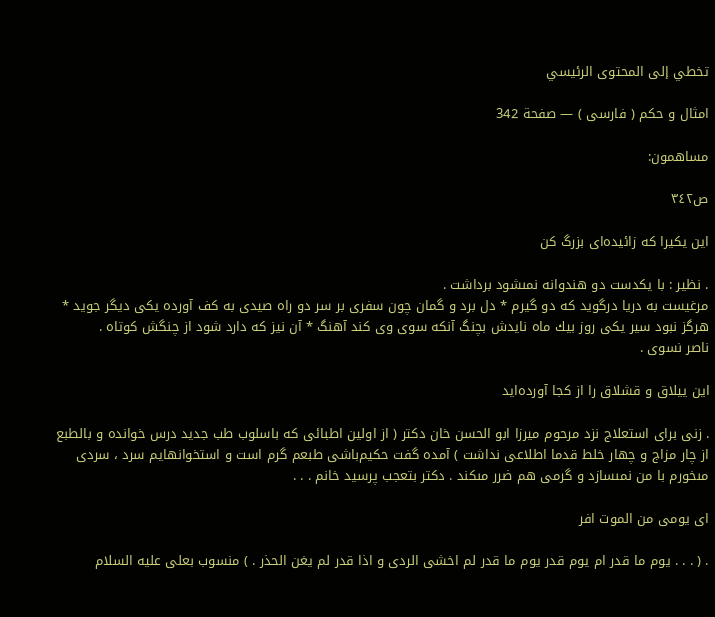تخطي إلى المحتوى الرئيسي

امثال و حكم ( فارسى ) — صفحة 342

مساهمون:

ص٣٤٢

اين يكيرا كه زائيده‌اى بزرگ كن

. نظير : با يكدست دو هندوانه نمىشود برداشت .
مرغيست به دريا درگويد كه دو گيرم * دل برد و گمان چون سفرى بر سر دو راه صيدى به كف آورده يكى ديگر جويد * هرگز نبود سير يكى روز بيك ماه نايدش بچنگ آنكه سوى وى كند آهنگ * آن نيز كه دارد شود از چنگش كوتاه .
ناصر نسوى .

اين ييلاق و قشلاق را از كجا آورده‌ايد

. زنى براى استعلاج نزد مرحوم ميرزا ابو الحسن خان دكتر ( از اولين اطبائى كه باسلوب طب جديد درس خوانده و بالطبع از چار مزاج و چهار خلط قدما اطلاعى نداشت ) آمده گفت حكيم‌باشى طبعم گرم است و استخوانهايم سرد ، سردى مىخورم با من نمىسازد و گرمى هم ضرر مىكند . دكتر بتعجب پرسيد خانم . . .

اى يومى من الموت افر

. ( . . . يوم ما قدر ام يوم قدر يوم ما قدر لم اخشى الردى و اذا قدر لم يغن الحذر . ) منسوب بعلى عليه السلام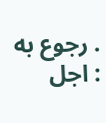. رجوع به : اجل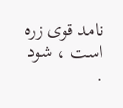نامد قوى زره است ، شود .